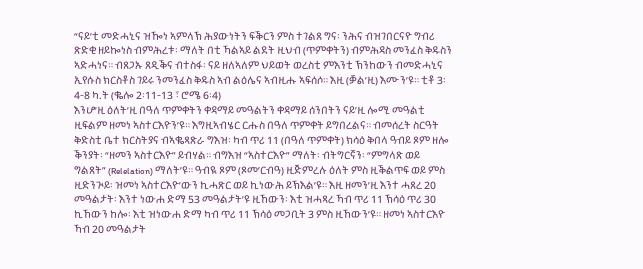“ናይ’ቲ መድሓኒና ዝዀነ ኣምላኽ ሕያውነትን ፍቕርን ምስ ተገልጸ ግና፡ ንሕና ብዝገበርናዮ ግብሪ ጽድቂ ዘይኰነስ ብምሕረቱ፡ ማለት በቲ ኻልኣይ ልደት ዚህብ (ጥምቀትን) ብምሕዳስ መንፈስ ቅዱስን ኣድሓነና። ብጸጋኡ ጸዲቕና ብተስፋ፡ ናይ ዘለኣለም ህይወት ወረስቲ ምእንቲ ኽንከውን ብመድሓኒና ኢየሱስ ክርስቶስ ገይሩ ንመንፈስ ቅዱስ ኣብ ልዕሌና ኣብዚሑ ኣፍሰሶ። እዚ (ቓል’ዚ) እሙን’ዩ። ቲቶ 3፡4-8 ካ.ት (ቈሎ 2፡11-13 ፣ ሮሜ 6፡4)
እንሆ’ዚ ዕለት’ዚ በዓለ ጥምቀትን ቀዳማይ መዓልትን ቀዳማይ ሰንበትን ናይ’ዚ ሎሚ መዓልቲ ዚፍልም ዘመነ ኣስተርእዮን’ዩ። እግዚኣብሄር ርሑስ በዓለ ጥምቀት ይግበረልና። ብመሰረት ስርዓት ቅድስቲ ቤተ ክርስትያና ብኣቈጻጽራ ግእዝ፡ ካብ ጥሪ 11 (በዓለ ጥምቀት) ክሳዕ ቅበላ ዓብይ ጾም ዘሎ ቕንያት፡ “ዘመን ኣስተርእዮ” ይብሃል። ብግእዝ “ኣስተርእዮ” ማለት፡ ብትግርኛን፡ “ምግላጽ ወይ ግልጸት” (Relelation) ማለት’ዩ። ዓብዪ ጾም (ጾመ’ርብዓ) ዚጅምረሉ ዕለት ምስ ዚቕልጥፍ ወይ ምስ ዚድንጒይ፡ ዝመነ ኣስተርእዮ’ውን ኪሓጽር ወይ ኪነውሕ ይኽእል’ዩ። እዚ ዘመን’ዚ እንተ ሓጸረ 20 መዓልታት፡ እንተ ነውሐ ድማ 53 መዓልታት’ዩ ዚኸውን፡ እቲ ዝሓጻረ ኻብ ጥሪ 11 ኽሳዕ ጥሪ 30 ኪኸውን ከሎ፡ እቲ ዝነውሐ ድማ ካብ ጥሪ 11 ኽሳዕ መጋቢት 3 ምስ ዚኸውን’ዩ። ዘመነ ኣስተርእዮ ኻብ 20 መዓልታት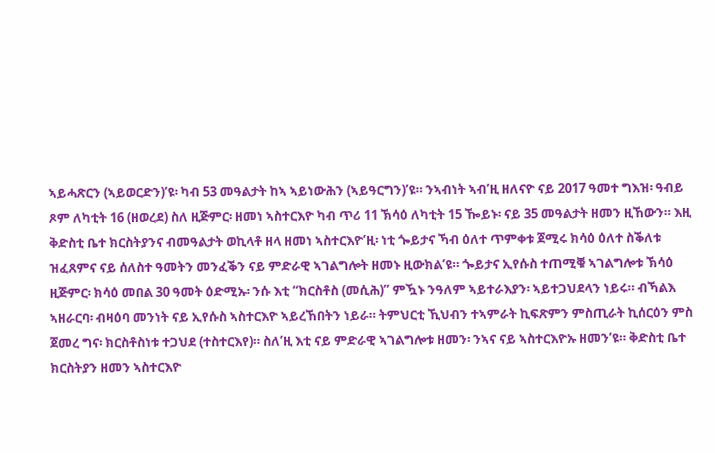ኣይሓጽርን (ኣይወርድን)’ዩ፡ ካብ 53 መዓልታት ከኣ ኣይነውሕን (ኣይዓርግን)’ዩ። ንኣብነት ኣብ’ዚ ዘለናዮ ናይ 2017 ዓመተ ግእዝ፡ ዓብይ ጾም ለካቲት 16 (ዘወረደ) ስለ ዚጅምር፡ ዘመነ ኣስተርእዮ ካብ ጥሪ 11 ኽሳዕ ለካቲት 15 ዀይኑ፡ ናይ 35 መዓልታት ዘመን ዚኸውን። እዚ ቅድስቲ ቤተ ክርስትያንና ብመዓልታት ወኪላቶ ዘላ ዘመነ ኣስተርእዮ’ዚ፡ ነቲ ጐይታና ኻብ ዕለተ ጥምቀቱ ጀሚሩ ክሳዕ ዕለተ ስቕለቱ ዝፈጸምና ናይ ሰለስተ ዓመትን መንፈቕን ናይ ምድራዊ ኣገልግሎት ዘመኑ ዚውክል’ዩ። ጐይታና ኢየሱስ ተጠሚቑ ኣገልግሎቱ ኽሳዕ ዚጅምር፡ ክሳዕ መበል 30 ዓመት ዕድሚኡ፡ ንሱ እቲ “ክርስቶስ (መሲሕ)” ምዃኑ ንዓለም ኣይተራእያን፡ ኣይተጋህደላን ነይሩ። ብኻልእ ኣዘራርባ፡ ብዛዕባ መንነት ናይ ኢየሱስ ኣስተርእዮ ኣይረኸበትን ነይራ። ትምህርቲ ኺህብን ተኣምራት ኪፍጽምን ምስጢራት ኪሰርዕን ምስ ጀመረ ግና፡ ክርስቶስነቱ ተጋህደ (ተስተርእየ)። ስለ’ዚ እቲ ናይ ምድራዊ ኣገልግሎቱ ዘመን፡ ንኣና ናይ ኣስተርእዮኡ ዘመን’ዩ። ቅድስቲ ቤተ ክርስትያን ዘመን ኣስተርእዮ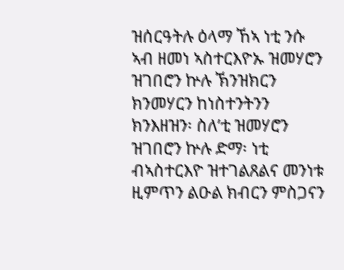ዝሰርዓትሉ ዕላማ ኸኣ ነቲ ንሱ ኣብ ዘመነ ኣስተርእዮኡ ዝመሃሮን ዝገበሮን ኵሉ ኽንዝክርን ክንመሃርን ከነስተንትንን ክንእዘዝን፡ ስለ’ቲ ዝመሃሮን ዝገበሮን ኵሉ ድማ፡ ነቲ ብኣስተርእዮ ዝተገልጸልና መንነቱ ዚምጥን ልዑል ክብርን ምስጋናን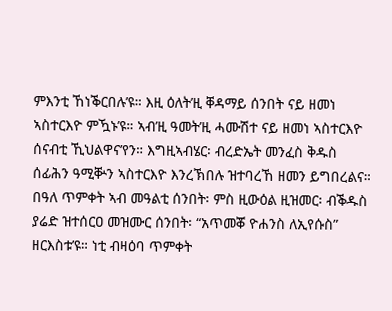ምእንቲ ኸነቕርበሉ’ዩ። እዚ ዕለት’ዚ ቐዳማይ ሰንበት ናይ ዘመነ ኣስተርእዮ ምዃኑ’ዩ። ኣብ’ዚ ዓመት’ዚ ሓሙሽተ ናይ ዘመነ ኣስተርእዮ ሰናብቲ ኺህልዋና’የን። እግዚኣብሄር፡ ብረድኤት መንፈስ ቅዱስ ሰፊሕን ዓሚቝን ኣስተርእዮ እንረኽበሉ ዝተባረኸ ዘመን ይግበረልና።
በዓለ ጥምቀት ኣብ መዓልቲ ሰንበት፡ ምስ ዚውዕል ዚዝመር፡ ብቕዱስ ያሬድ ዝተሰርዐ መዝሙር ሰንበት፡ “አጥመቖ ዮሐንስ ለኢየሱስ” ዘርእስቱ’ዩ። ነቲ ብዛዕባ ጥምቀት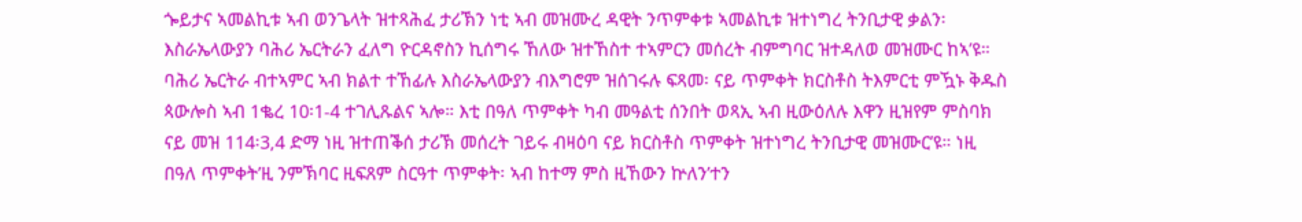ጐይታና ኣመልኪቱ ኣብ ወንጌላት ዝተጻሕፈ ታሪኽን ነቲ ኣብ መዝሙረ ዳዊት ንጥምቀቱ ኣመልኪቱ ዝተነግረ ትንቢታዊ ቃልን፡ እስራኤላውያን ባሕሪ ኤርትራን ፈለግ ዮርዳኖስን ኪሰግሩ ኸለው ዝተኸስተ ተኣምርን መሰረት ብምግባር ዝተዳለወ መዝሙር ከኣ’ዩ። ባሕሪ ኤርትራ ብተኣምር ኣብ ክልተ ተኸፊሉ እስራኤላውያን ብእግሮም ዝሰገሩሉ ፍጻመ፡ ናይ ጥምቀት ክርስቶስ ትእምርቲ ምዃኑ ቅዱስ ጳውሎስ ኣብ 1ቈረ 10፡1-4 ተገሊጹልና ኣሎ። እቲ በዓለ ጥምቀት ካብ መዓልቲ ሰንበት ወጻኢ ኣብ ዚውዕለሉ እዋን ዚዝየም ምስባክ ናይ መዝ 114፡3,4 ድማ ነዚ ዝተጠቕሰ ታሪኽ መሰረት ገይሩ ብዛዕባ ናይ ክርስቶስ ጥምቀት ዝተነግረ ትንቢታዊ መዝሙር’ዩ። ነዚ በዓለ ጥምቀት’ዚ ንምኽባር ዚፍጸም ስርዓተ ጥምቀት፡ ኣብ ከተማ ምስ ዚኸውን ኵለን’ተን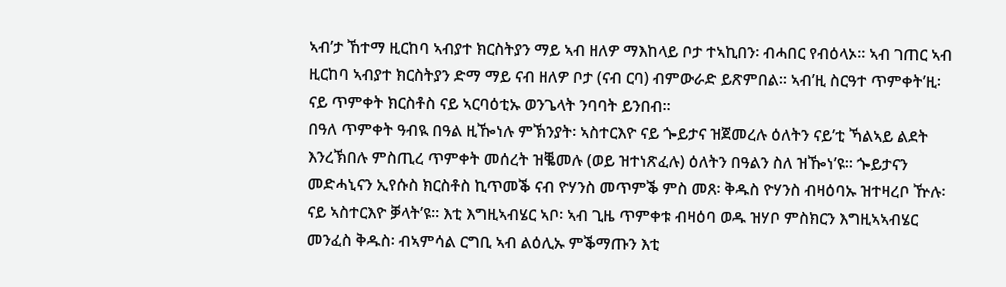ኣብ’ታ ኸተማ ዚርከባ ኣብያተ ክርስትያን ማይ ኣብ ዘለዎ ማእከላይ ቦታ ተኣኪበን፡ ብሓበር የብዕላኦ። ኣብ ገጠር ኣብ ዚርከባ ኣብያተ ክርስትያን ድማ ማይ ናብ ዘለዎ ቦታ (ናብ ርባ) ብምውራድ ይጽምበል። ኣብ’ዚ ስርዓተ ጥምቀት’ዚ፡ ናይ ጥምቀት ክርስቶስ ናይ ኣርባዕቲኡ ወንጌላት ንባባት ይንበብ።
በዓለ ጥምቀት ዓብዪ በዓል ዚዀነሉ ምኽንያት፡ ኣስተርእዮ ናይ ጐይታና ዝጀመረሉ ዕለትን ናይ’ቲ ኻልኣይ ልደት እንረኽበሉ ምስጢረ ጥምቀት መሰረት ዝቘመሉ (ወይ ዝተነጽፈሉ) ዕለትን በዓልን ስለ ዝዀነ’ዩ። ጐይታናን መድሓኒናን ኢየሱስ ክርስቶስ ኪጥመቕ ናብ ዮሃንስ መጥምቕ ምስ መጸ፡ ቅዱስ ዮሃንስ ብዛዕባኡ ዝተዛረቦ ዅሉ፡ ናይ ኣስተርእዮ ቓላት’ዩ። እቲ እግዚኣብሄር ኣቦ፡ ኣብ ጊዜ ጥምቀቱ ብዛዕባ ወዱ ዝሃቦ ምስክርን እግዚኣኣብሄር መንፈስ ቅዱስ፡ ብኣምሳል ርግቢ ኣብ ልዕሊኡ ምቕማጡን እቲ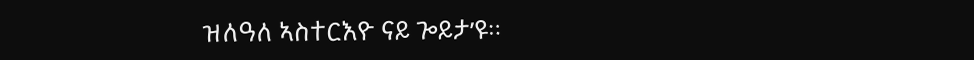ዝለዓለ ኣስተርእዮ ናይ ጐይታ’ዩ።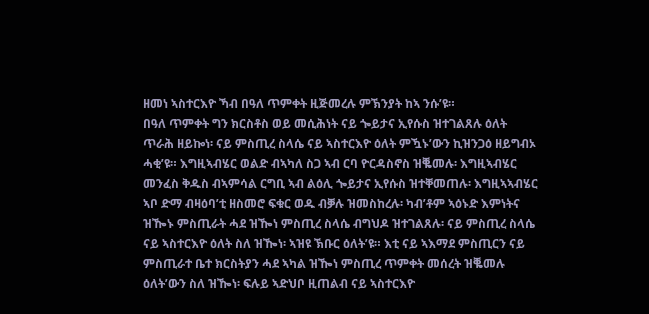ዘመነ ኣስተርእዮ ኻብ በዓለ ጥምቀት ዚጅመረሉ ምኽንያት ከኣ ንሱ’ዩ።
በዓለ ጥምቀት ግን ክርስቶስ ወይ መሲሕነት ናይ ጐይታና ኢየሱስ ዝተገልጸሉ ዕለት ጥራሕ ዘይኰነ፡ ናይ ምስጢረ ስላሴ ናይ ኣስተርእዮ ዕለት ምዃኑ’ውን ኪዝንጋዕ ዘይግብኦ ሓቂ’ዩ። እግዚኣብሄር ወልድ ብኣካለ ስጋ ኣብ ርባ ዮርዳስኖስ ዝቘመሉ፡ እግዚኣብሄር መንፈስ ቅዱስ ብኣምሳል ርግቢ ኣብ ልዕሊ ጐይታና ኢየሱስ ዝተቐመጠሉ፡ እግዚኣኣብሄር ኣቦ ድማ ብዛዕባ’ቲ ዘስመሮ ፍቁር ወዱ ብቓሉ ዝመስከረሉ፡ ካብ’ቶም ኣዕኑድ እምነትና ዝዀኑ ምስጢራት ሓደ ዝዀነ ምስጢረ ስላሴ ብግህዶ ዝተገልጸሉ፡ ናይ ምስጢረ ስላሴ ናይ ኣስተርእዮ ዕለት ስለ ዝዀነ፡ ኣዝዩ ኽቡር ዕለት’ዩ። እቲ ናይ ኣእማደ ምስጢርን ናይ ምስጢራተ ቤተ ክርስትያን ሓደ ኣካል ዝዀነ ምስጢረ ጥምቀት መሰረት ዝቘመሉ ዕለት’ውን ስለ ዝዀነ፡ ፍሉይ ኣድህቦ ዚጠልብ ናይ ኣስተርእዮ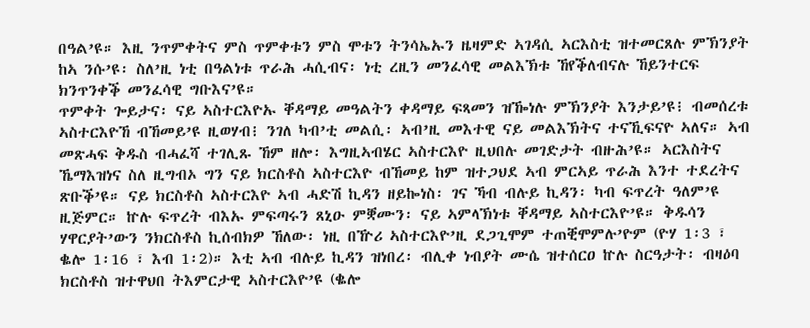በዓል’ዩ። እዚ ንጥምቀትና ምስ ጥምቀቱን ምስ ሞቱን ትንሳኤኡን ዜዛምድ ኣገዳሲ ኣርእስቲ ዝተመርጸሉ ምኽንያት ከኣ ንሱ’ዩ፡ ስለ’ዚ ነቲ በዓልነቱ ጥራሕ ሓሲብና፡ ነቲ ረዚን መንፈሳዊ መልእኽቱ ኸየቕለብናሉ ኸይንተርፍ ክንጥንቀቕ መንፈሳዊ ግቡእና’ዩ።
ጥምቀት ጐይታና፡ ናይ ኣስተርእዮኡ ቐዳማይ መዓልትን ቀዳማይ ፍጻመን ዝዀነሉ ምኽንያት እንታይ’ዩ፧ ብመሰረቱ ኣስተርእዮኸ ብኸመይ’ዩ ዚወሃብ፧ ንገለ ካብ’ቲ መልሲ፡ ኣብ’ዚ መእተዊ ናይ መልእኽትና ተናኺፍናዮ ኣለና። ኣብ መጽሓፍ ቅዱስ ብሓፈሻ ተገሊጹ ኸም ዘሎ፡ እግዚኣብሄር ኣስተርእዮ ዚህበሉ መገድታት ብዙሕ’ዩ። ኣርእስትና ኼማእዝነና ስለ ዚግብኦ ግን ናይ ክርስቶስ ኣስተርእዮ ብኸመይ ከም ዝተጋህደ ኣብ ምርኣይ ጥራሕ እንተ ተደረትና ጽቡቕ’ዩ። ናይ ክርስቶስ ኣስተርእዮ ኣብ ሓድሽ ኪዳን ዘይኰነስ፡ ገና ኻብ ብሉይ ኪዳን፡ ካብ ፍጥረት ዓለም’ዩ ዚጅምር። ኵሉ ፍጥረት ብእኡ ምፍጣሩን ጸኒዑ ምቛሙን፡ ናይ ኣምላኽነቱ ቐዳማይ ኣስተርእዮ’ዩ። ቅዱሳን ሃዋርያት’ውን ንክርስቶስ ኪሰብክዎ ኸለው፡ ነዚ በዅሪ ኣስተርእዮ’ዚ ደጋጊሞም ተጠቒሞምሉ’ዮም (ዮሃ 1፡3 ፣ ቈሎ 1፡16 ፣ እብ 1፡2)። እቲ ኣብ ብሉይ ኪዳን ዝነበረ፡ ብሊቀ ነብያት ሙሴ ዝተሰርዐ ኵሉ ስርዓታት፡ ብዛዕባ ክርስቶስ ዝተዋህበ ትእምርታዊ ኣስተርእዮ’ዩ (ቈሎ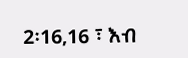2፡16,16 ፣ እብ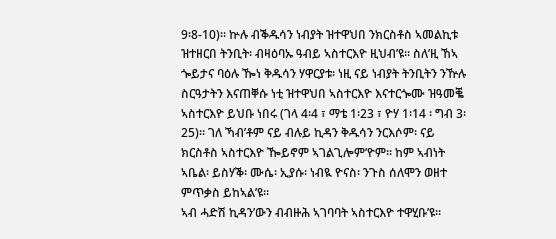9፡8-10)። ኵሉ ብቕዱሳን ነብያት ዝተዋህበ ንክርስቶስ ኣመልኪቱ ዝተዘርበ ትንቢት፡ ብዛዕባኡ ዓብይ ኣስተርእዮ ዚህብ’ዩ። ስለ’ዚ ኸኣ ጐይታና ባዕሉ ዀነ ቅዱሳን ሃዋርያቱ፡ ነዚ ናይ ነብያት ትንቢትን ንዅሉ ስርዓታትን እናጠቐሱ ነቲ ዝተዋህበ ኣስተርእዮ እናተርጐሙ ዝዓመቘ ኣስተርእዮ ይህቡ ነበሩ (ገላ 4፡4 ፣ ማቴ 1፡23 ፣ ዮሃ 1፡14 ፡ ግብ 3፡25)። ገለ ኻብ’ቶም ናይ ብሉይ ኪዳን ቅዱሳን ንርእሶም፡ ናይ ክርስቶስ ኣስተርእዮ ዀይኖም ኣገልጊሎም’ዮም። ከም ኣብነት ኣቤል፡ ይስሃቕ፡ ሙሴ፡ ኢያሱ፡ ነብዪ ዮናስ፡ ንጉስ ሰለሞን ወዘተ ምጥቃስ ይከኣል’ዩ።
ኣብ ሓድሽ ኪዳን’ውን ብብዙሕ ኣገባባት ኣስተርእዮ ተዋሂቡ’ዩ።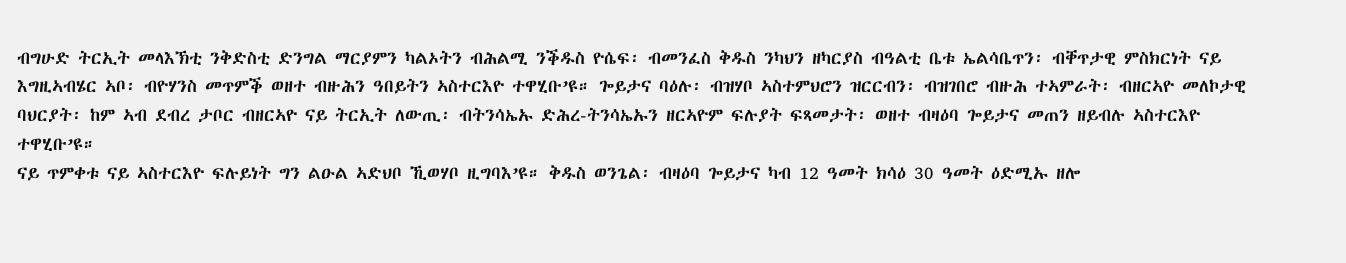ብግሁድ ትርኢት መላእኽቲ ንቅድስቲ ድንግል ማርያምን ካልኦትን ብሕልሚ ንቕዱስ ዮሴፍ፡ ብመንፈስ ቅዱስ ንካህን ዘካርያስ ብዓልቲ ቤቱ ኤልሳቤጥን፡ ብቐጥታዊ ምስክርነት ናይ እግዚኣብሄር ኣቦ፡ ብዮሃንስ መጥምቕ ወዘተ ብዙሕን ዓበይትን ኣስተርእዮ ተዋሂቡ’ዩ። ጐይታና ባዕሉ፡ ብዝሃቦ ኣስተምህሮን ዝርርብን፡ ብዝገበሮ ብዙሕ ተኣምራት፡ ብዘርኣዮ መለኮታዊ ባህርያት፡ ከም ኣብ ደብረ ታቦር ብዘርኣዮ ናይ ትርኢት ለውጢ፡ ብትንሳኤኡ ድሕረ-ትንሳኤኡን ዘርኣዮም ፍሉያት ፍጻመታት፡ ወዘተ ብዛዕባ ጐይታና መጠን ዘይብሉ ኣስተርእዮ ተዋሂቡ’ዩ።
ናይ ጥምቀቱ ናይ ኣስተርእዮ ፍሉይነት ግን ልዑል ኣድህቦ ኺወሃቦ ዚግባእ’ዩ። ቅዱስ ወንጌል፡ ብዛዕባ ጐይታና ካብ 12 ዓመት ክሳዕ 30 ዓመት ዕድሚኡ ዘሎ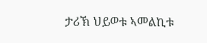ታሪኽ ህይወቱ ኣመልኪቱ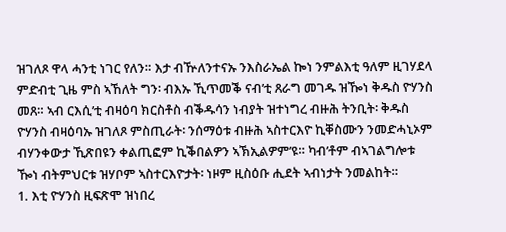ዝገለጾ ዋላ ሓንቲ ነገር የለን። እታ ብዅለንተናኡ ንእስራኤል ኰነ ንምልእቲ ዓለም ዚገሃደላ ምድብቲ ጊዜ ምስ ኣኸለት ግን፡ ብእኡ ኺጥመቕ ናብ’ቲ ጸራግ መገዱ ዝዀነ ቅዱስ ዮሃንስ መጸ። ኣብ ርእሲ’ቲ ብዛዕባ ክርስቶስ ብቕዱሳን ነብያት ዝተነግረ ብዙሕ ትንቢት፡ ቅዱስ ዮሃንስ ብዛዕባኡ ዝገለጾ ምስጢራት፡ ንሰማዕቱ ብዙሕ ኣስተርእዮ ኪቐስሙን ንመድሓኒኦም ብሃንቀውታ ኺጽበዩን ቀልጢፎም ኪቕበልዎን ኣኽኢልዎም’ዩ። ካብ’ቶም ብኣገልግሎቱ ዀነ ብትምህርቱ ዝሃቦም ኣስተርእዮታት፡ ነዞም ዚስዕቡ ሒደት ኣብነታት ንመልከት።
1. እቲ ዮሃንስ ዚፍጽሞ ዝነበረ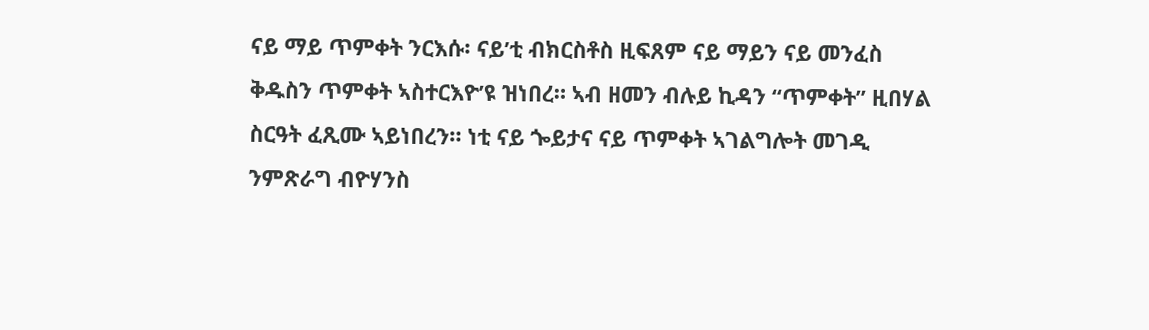ናይ ማይ ጥምቀት ንርእሱ፡ ናይ’ቲ ብክርስቶስ ዚፍጸም ናይ ማይን ናይ መንፈስ ቅዱስን ጥምቀት ኣስተርእዮ’ዩ ዝነበረ። ኣብ ዘመን ብሉይ ኪዳን “ጥምቀት” ዚበሃል ስርዓት ፈጺሙ ኣይነበረን። ነቲ ናይ ጐይታና ናይ ጥምቀት ኣገልግሎት መገዲ ንምጽራግ ብዮሃንስ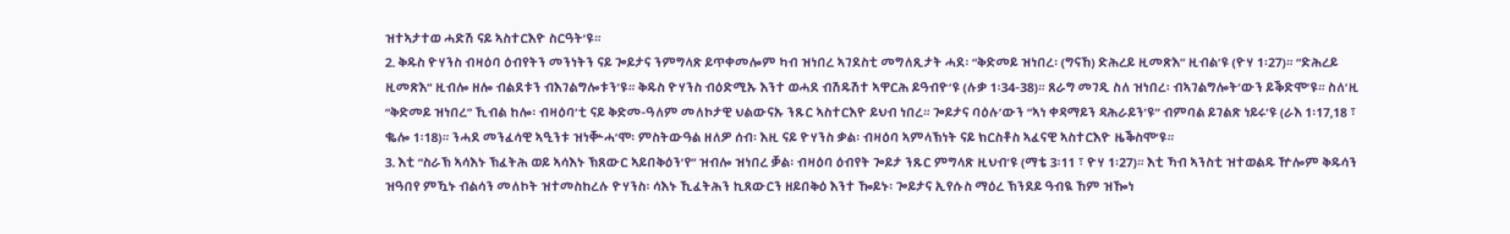ዝተኣታተወ ሓድሽ ናይ ኣስተርእዮ ስርዓት’ዩ።
2. ቅዱስ ዮሃንስ ብዛዕባ ዕብየትን መንነትን ናይ ጐይታና ንምግላጽ ይጥቀመሎም ካብ ዝነበረ ኣገደስቲ መግለጺታት ሓደ፡ “ቅድመይ ዝነበረ፡ (ግናኸ) ድሕረይ ዚመጽእ” ዚብል’ዩ (ዮሃ 1፡27)። “ድሕረይ ዚመጽእ” ዚብሎ ዘሎ ብልደቱን ብእገልግሎቱን’ዩ። ቅዱስ ዮሃንስ ብዕድሚኡ እንተ ወሓደ ብሽዱሽተ ኣዋርሕ ይዓብዮ’ዩ (ሉቃ 1፡34-38)። ጸራግ መገዲ ስለ ዝነበረ፡ ብኣገልግሎት’ውን ይቕድሞ’ዩ። ስለ’ዚ “ቅድመይ ዝነበረ” ኺብል ከሎ፡ ብዛዕባ’ቲ ናይ ቅድመ-ዓለም መለኮታዊ ህልውናኡ ንጹር ኣስተርእዮ ይህብ ነበረ። ጐይታና ባዕሉ’ውን “ኣነ ቀዳማይን ዳሕራይን’ዩ” ብምባል ይገልጽ ነይሩ’ዩ (ራእ 1፡17,18 ፣ ቈሎ 1፡18)። ንሓደ መንፈሳዊ ኣዒንቱ ዝነቝሓ’ሞ፡ ምስትውዓል ዘለዎ ሰብ፡ እዚ ናይ ዮሃንስ ቃል፡ ብዛዕባ ኣምላኽነት ናይ ክርስቶስ ኣፈናዊ ኣስተርእዮ ዜቕስሞ’ዩ።
3. እቲ “ስራኽ ኣሳእኑ ኽፈትሕ ወይ ኣሳእኑ ኽጸውር ኣይበቅዕን’የ” ዝብሎ ዝነበረ ቓል፡ ብዛዕባ ዕብየት ጐይታ ንጹር ምግላጽ ዚህብ’ዩ (ማቴ 3፡11 ፣ ዮሃ 1፡27)። እቲ ኻብ ኣንስቲ ዝተወልዱ ዅሎም ቅዱሳን ዝዓበየ ምዃኑ ብልሳን መለኮት ዝተመስከረሉ ዮሃንስ፡ ሳእኑ ኺፈትሕን ኪጸውርን ዘይበቅዕ እንተ ዀይኑ፡ ጐይታና ኢየሱስ ማዕረ ኽንደይ ዓብዪ ኸም ዝዀነ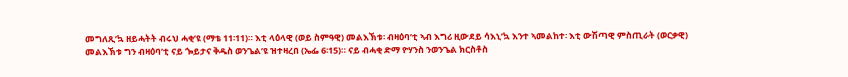መግለጺ’ኳ ዘይሓትት ብሩህ ሓቂ’ዩ (ማቴ 11፡11)። እቲ ላዕላዊ (ወይ ስምዓዊ) መልእኽቱ፡ ብዛዕባ’ቲ ኣብ እግሪ ዚውደይ ሳእኒ’ኳ እንተ ኣመልከተ፡ እቲ ውሽጣዊ ምስጢራት (ወርቃዊ) መልእኽቱ ግን ብዛዕባ’ቲ ናይ ጐይታና ቅዱስ ወንጌል’ዩ ዝተዛረበ (ኤፌ 6፡15)። ናይ ብሓቂ ድማ ዮሃንስ ንወንጌል ክርስቶስ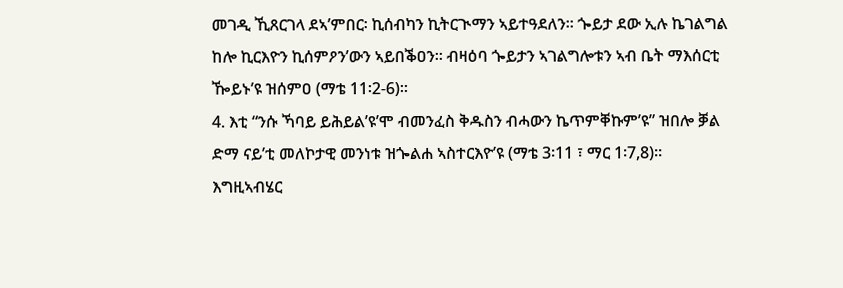መገዲ ኺጸርገላ ደኣ’ምበር፡ ኪሰብካን ኪትርጒማን ኣይተዓደለን። ጐይታ ደው ኢሉ ኬገልግል ከሎ ኪርእዮን ኪሰምዖን’ውን ኣይበቕዐን። ብዛዕባ ጐይታን ኣገልግሎቱን ኣብ ቤት ማእሰርቲ ዀይኑ’ዩ ዝሰምዐ (ማቴ 11፡2-6)።
4. እቲ “ንሱ ኻባይ ይሕይል’ዩ’ሞ ብመንፈስ ቅዱስን ብሓውን ኬጥምቐኩም’ዩ” ዝበሎ ቓል ድማ ናይ’ቲ መለኮታዊ መንነቱ ዝጐልሐ ኣስተርእዮ’ዩ (ማቴ 3፡11 ፣ ማር 1፡7,8)። እግዚኣብሄር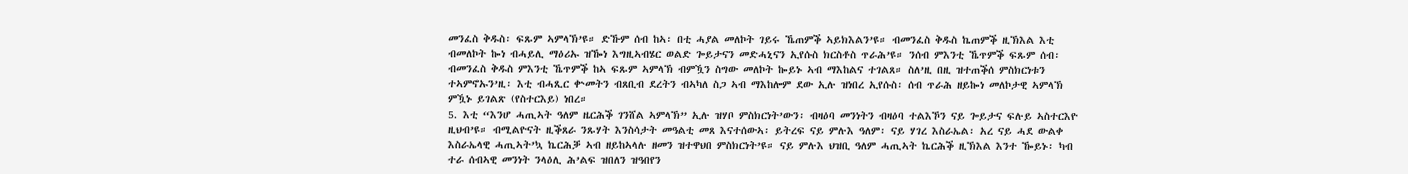መንፈስ ቅዱስ፡ ፍጹም ኣምላኽ’ዩ። ድኹም ሰብ ከኣ፡ በቲ ሓያል መለኮት ገይሩ ኼጠምቕ ኣይክእልን’ዩ። ብመንፈስ ቅዱስ ኬጠምቕ ዚኽእል እቲ ብመለኮት ኰነ ብሓይሊ ማዕሪኡ ዝዀነ እግዚኣብሄር ወልድ ጐይታናን መድሓኒናን ኢየሱስ ክርስቶስ ጥራሕ’ዩ። ንሰብ ምእንቲ ኼጥምቕ ፍጹም ሰብ፡ ብመንፈስ ቅዱስ ምእንቲ ኼጥምቕ ከኣ ፍጹም ኣምላኽ ብምዃን ስግው መለኮት ኰይኑ ኣብ ማእከልና ተገልጸ። ስለ’ዚ በዚ ዝተጠቕሰ ምስክርነቱን ተኣምኖኡን’ዚ፡ እቲ ብሓጺር ቍመትን ብጸቢብ ደረትን ብኣካለ ስጋ ኣብ ማእከሎም ደው ኢሉ ዝነበረ ኢየሱስ፡ ሰብ ጥራሕ ዘይኰነ መለኮታዊ ኣምላኽ ምዃኑ ይገልጽ (የስተርእይ) ነበረ።
5. እቲ “እንሆ ሓጢኣት ዓለም ዜርሕቕ ገንሸል ኣምላኽ” ኢሉ ዝሃቦ ምስክርነት’ውን፡ ብዛዕባ መንነትን ብዛዕባ ተልእኾን ናይ ጐይታና ፍሉይ ኣስተርእዮ ዚህብ’ዩ። ብሚልዮናት ዚቕጸራ ንጹሃት እንስሳታት መዓልቲ መጸ እናተሰውኣ፡ ይትረፍ ናይ ምሉእ ዓለም፡ ናይ ሃገረ እስራኤል፡ አረ ናይ ሓደ ውልቀ እስራኤላዊ ሓጢኣት’ኳ ኬርሕቓ ኣብ ዘይከኣላሉ ዘመን ዝተዋህበ ምስክርነት’ዩ። ናይ ምሉእ ህዝቢ ዓለም ሓጢኣት ኬርሕቕ ዚኽእል እንተ ዀይኑ፡ ካብ ተራ ሰብኣዊ መንነት ንላዕሊ ሕ’ልፍ ዝበለን ዝዓበየን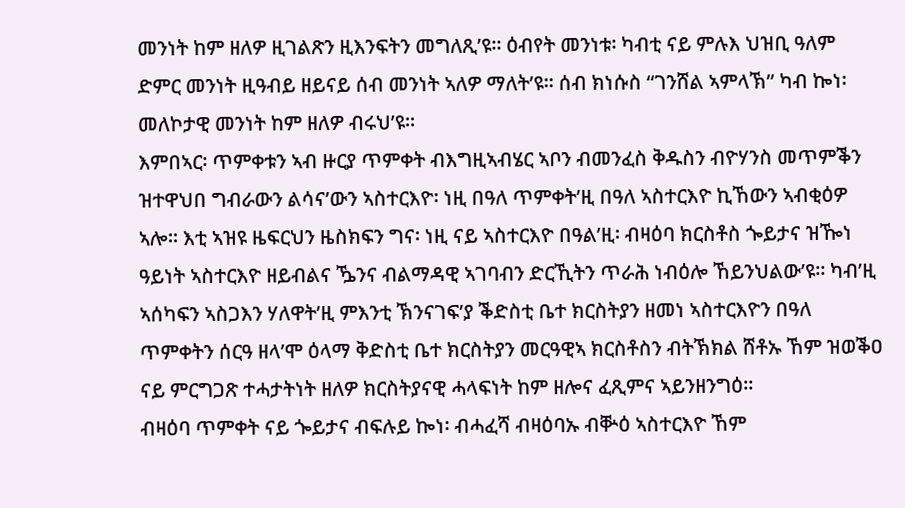መንነት ከም ዘለዎ ዚገልጽን ዚእንፍትን መግለጺ’ዩ። ዕብየት መንነቱ፡ ካብቲ ናይ ምሉእ ህዝቢ ዓለም ድምር መንነት ዚዓብይ ዘይናይ ሰብ መንነት ኣለዎ ማለት’ዩ። ሰብ ክነሱስ “ገንሸል ኣምላኽ” ካብ ኰነ፡ መለኮታዊ መንነት ከም ዘለዎ ብሩህ’ዩ።
እምበኣር፡ ጥምቀቱን ኣብ ዙርያ ጥምቀት ብእግዚኣብሄር ኣቦን ብመንፈስ ቅዱስን ብዮሃንስ መጥምቕን ዝተዋህበ ግብራውን ልሳና’ውን ኣስተርእዮ፡ ነዚ በዓለ ጥምቀት’ዚ በዓለ ኣስተርእዮ ኪኸውን ኣብቂዕዎ ኣሎ። እቲ ኣዝዩ ዜፍርህን ዜስክፍን ግና፡ ነዚ ናይ ኣስተርእዮ በዓል’ዚ፡ ብዛዕባ ክርስቶስ ጐይታና ዝዀነ ዓይነት ኣስተርእዮ ዘይብልና ዄንና ብልማዳዊ ኣገባብን ድርኺትን ጥራሕ ነብዕሎ ኸይንህልው’ዩ። ካብ’ዚ ኣሰካፍን ኣስጋእን ሃለዋት’ዚ ምእንቲ ኽንናገፍ’ያ ቕድስቲ ቤተ ክርስትያን ዘመነ ኣስተርእዮን በዓለ ጥምቀትን ሰርዓ ዘላ’ሞ ዕላማ ቅድስቲ ቤተ ክርስትያን መርዓዊኣ ክርስቶስን ብትኽክል ሸቶኡ ኸም ዝወቕዐ ናይ ምርግጋጽ ተሓታትነት ዘለዎ ክርስትያናዊ ሓላፍነት ከም ዘሎና ፈጺምና ኣይንዘንግዕ።
ብዛዕባ ጥምቀት ናይ ጐይታና ብፍሉይ ኰነ፡ ብሓፈሻ ብዛዕባኡ ብቝዕ ኣስተርእዮ ኸም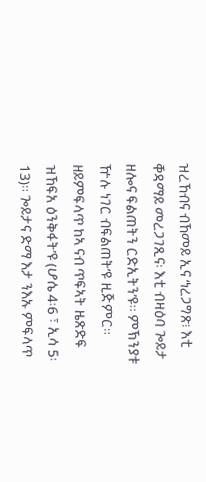ዝረኸብና ብኸመይ ኢና ‘ነረጋግጽ፧ እቲ ቐዳማይ መረጋገጺና፡ እቲ ብዛዕባ ጐይታ ዘሎና ፍልጠትን ርድኢትን’ዩ። ምኽንያቱ ዅሉ ነገር ብፍልጠት’ዩ ዚጅምር። ዘይምፍላጥ ከኣ ናብ ጥፍኣት ዜጽድፍ ዝኸፍአ ዕንቅፋት’ዩ (ሆሴ 4፡6 ፣ ኢሳ 5፡13)። ጐይታና ድማ እታ ንእኡ ምፍላጥ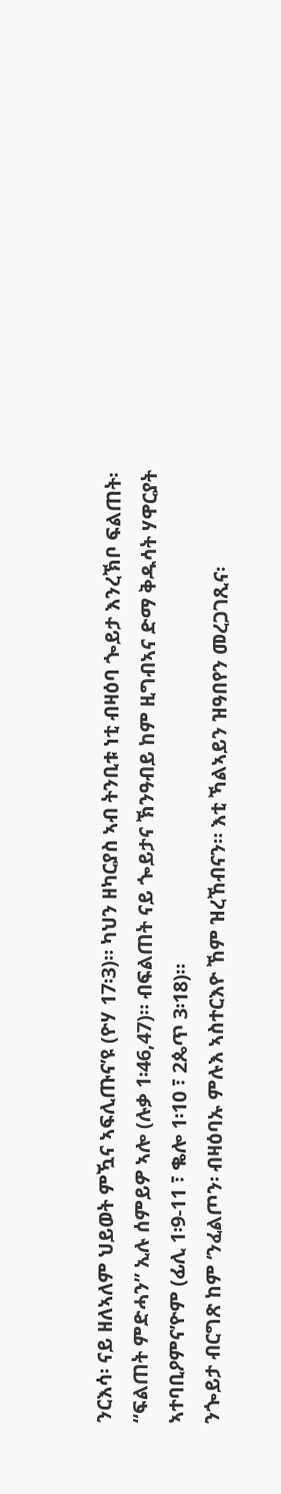ንርእሳ፡ ናይ ዘለኣለም ህይወት ምዃና ኣፍሊጡና’ዩ (ዮሃ 17፡3)። ካህን ዘካርያስ ኣብ ትንቢቱ ነቲ ብዛዕባ ጐይታ እንረኽቦ ፍልጠት፡ “ፍልጠት ምድሓን” ኢሉ ሰምይዎ ኣሎ (ሉቃ 1፡46,47)። ብፍልጠት ናይ ጐይታና ኽንዓብይ ከም ዚግብኣና ድማ ቅዱሳት ሃዋርያት ኣተባቢዖምና’ዮም (ፊሊ 1፡9-11 ፣ ቈሎ 1፡10 ፣ 2ጴጥ 3፡18)።
ንጐይታ ብርግጽ ከም ‘ንፈልጦን፡ ብዛዕባኡ ምሉእ ኣስተርእዮ ኸም ዝረኸብናን። እቲ ኻልኣይን ዝዓበየን መረጋገጺና፡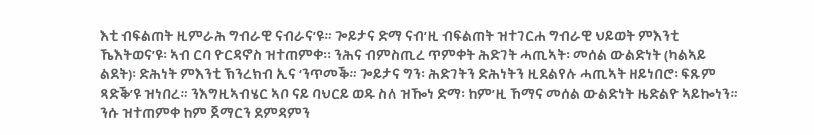እቲ ብፍልጠት ዚምራሕ ግብራዊ ናብራና’ዩ። ጐይታና ድማ ናብ’ዚ ብፍልጠት ዝተገርሐ ግብራዊ ህይወት ምእንቲ ኼእትወና’ዩ፡ ኣብ ርባ ዮርዳኖስ ዝተጠምቀ፡፡ ንሕና ብምስጢረ ጥምቀት ሕድገት ሓጢኣት፡ መሰል ውልድነት (ካልኣይ ልደት)፡ ድሕነት ምእንቲ ኽንረክብ ኢና ‘ንጥመቕ። ጐይታና ግን፡ ሕድገትን ድሕነትን ዚደልየሉ ሓጢኣት ዘይነበሮ፡ ፍጹም ጻድቕ’ዩ ዝነበረ። ንእግዚኣብሄር ኣቦ ናይ ባህርይ ወዱ ስለ ዝዀነ ድማ፡ ከም’ዚ ኸማና መሰል ውልድነት ዜድልዮ ኣይኰነን። ንሱ ዝተጠምቀ ከም ጀማርን ደምዳምን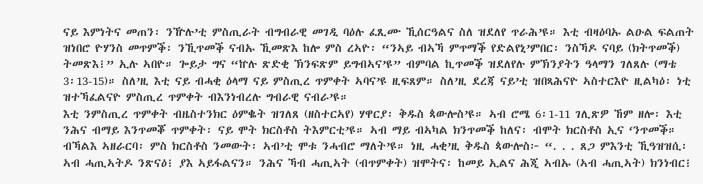ናይ እምነትና መጠን፡ ንዅሉ’ቲ ምስጢራት ብግብራዊ መገዲ ባዕሉ ፈጺሙ ኺሰርዓልና ስለ ዝደለየ ጥራሕ’ዩ። እቲ ብዛዕባኡ ልዑል ፍልጠት ዝነበሮ ዮሃንስ መጥምቕ፡ ንኺጥመቕ ናብኡ ኺመጽእ ከሎ ምስ ረኣዮ፡ “ንኣይ ብኣኻ ምጥማቕ የድልየኒ’ምበር፡ ንስኻዶ ናባይ (ክትጥመቕ) ትመጽእ፧” ኢሉ ኣበዮ። ጐይታ ግና “ኵሉ ጽድቂ ኽንፍጽም ይግብኣና’ዩ” ብምባል ኪጥመቕ ዝደለየሉ ምኽንያትን ዓላማን ገለጸሉ (ማቴ 3፡13-15)። ስለ’ዚ እቲ ናይ ብሓቂ ዕላማ ናይ ምስጢረ ጥምቀት ኣባና’ዩ ዚፍጸም። ስለ’ዚ ደረጃ ናይ’ቲ ዝበጻሕናዮ ኣስተርእዮ ዚልካዕ፡ ነቲ ዝተኻፈልናዮ ምስጢረ ጥምቀት ብእንነብረሉ ግብራዊ ናብራ’ዩ።
እቲ ንምስጢረ ጥምቀት ብዜስተንክር ዕምቈት ዝገለጸ (ዘስተርኣየ) ሃዋርያ፡ ቅዱስ ጳውሎስ’ዩ። ኣብ ሮሜ 6፡1-11 ገሊጽዎ ኸም ዘሎ፡ እቲ ንሕና ብማይ እንጥመቖ ጥምቀት፡ ናይ ሞት ክርስቶስ ትእምርቲ’ዩ። ኣብ ማይ ብኣካል ክንጥመቕ ከለና፡ ብሞት ክርስቶስ ኢና ‘ንጥመቕ። ብኻልእ ኣዘራርባ፡ ምስ ክርስቶስ ንመውት፡ ኣብ’ቲ ሞቱ ንሓብሮ ማለት’ዩ። ነዚ ሓቂ’ዚ ቅዱስ ጳውሎስ፦ “. . . ጸጋ ምእንቲ ኺዓዝዝሲ፡ ኣብ ሓጢኣትዶ ንጽናዕ፧ ያእ ኣይፋልናን። ንሕና ኻብ ሓጢኣት (ብጥምቀት) ዝሞትና፡ ከመይ ኢልና ሕጂ ኣብኡ (ኣብ ሓጢኣት) ክንነብር፧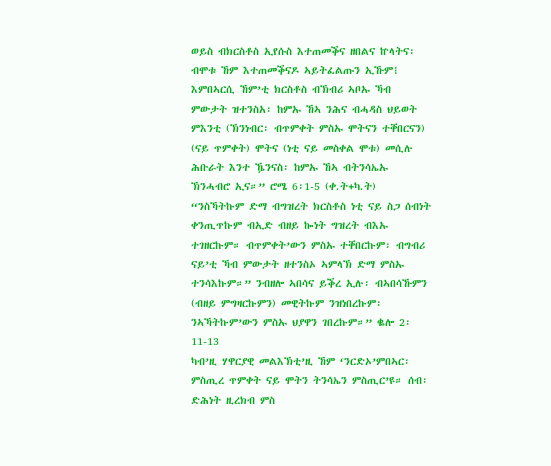ወይስ ብክርስቶስ ኢየሱስ እተጠመቕና ዘበልና ኵላትና፡ ብሞቱ ኸም እተጠመቕናዶ ኣይትፈልጡን ኢኹም፧ እምበኣርሲ ኸም’ቲ ክርስቶስ ብኽብሪ ኣቦኡ ኻብ ምውታት ዝተንስአ፡ ከምኡ ኸኣ ንሕና ብሓዳስ ህይወት ምእንቲ (ኽንነብር፡ ብጥምቀት ምስኡ ሞትናን ተቐበርናን) (ናይ ጥምቀት) ሞትና (ነቲ ናይ መስቀል ሞቱ) መሲሉ ሕቡራት እንተ ዄንናስ፡ ከምኡ ኸኣ ብትንሳኤኡ ኽንሓብሮ ኢና።” ሮሜ 6፡1-5 (ቀ.ት+ካ.ት)
“ንስኻትኩም ድማ ብግዝረት ክርስቶስ ነቲ ናይ ስጋ ሰብነት ቀንጢጥኩም ብኢድ ብዘይ ኰነት ግዝረት ብእኡ ተገዘርኩም። ብጥምቀት’ውን ምስኡ ተቐበርኩም፡ ብግብሪ ናይ’ቲ ኻብ ምውታት ዘተንስኦ ኣምላኽ ድማ ምስኡ ተንሳእኩም።” ንብዘሎ ኣበሳና ይቕረ ኢሉ፡ ብኣበሳኹምን (ብዘይ ምግዛርኩምን) መዊትኩም ንዝነበረኩም፡ ንኣኻትኩም’ውን ምስኡ ህያዋን ገበረኩም።” ቈሎ 2፡11-13
ካብ’ዚ ሃዋርያዊ መልእኽቲ’ዚ ኸም ‘ንርድኦ’ምበኣር፡ ምስጢረ ጥምቀት ናይ ሞትን ትንሳኤን ምስጢር’ዩ። ሰብ፡ ድሕነት ዚረክብ ምስ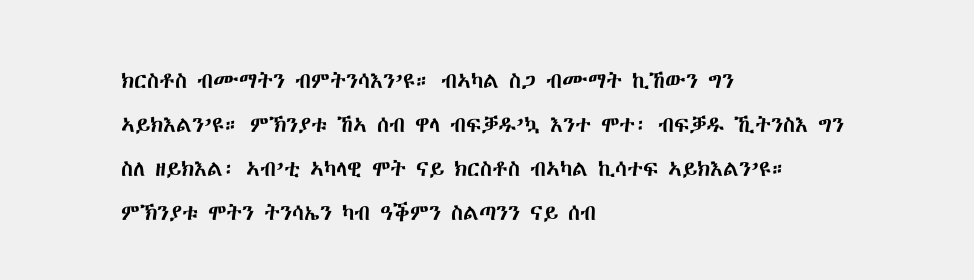ክርስቶስ ብሙማትን ብምትንሳእን’ዩ። ብኣካል ስጋ ብሙማት ኪኸውን ግን ኣይክእልን’ዩ። ምኽንያቱ ኸኣ ሰብ ዋላ ብፍቓዱ’ኳ እንተ ሞተ፡ ብፍቓዱ ኺትንስእ ግን ስለ ዘይክእል፡ ኣብ’ቲ ኣካላዊ ሞት ናይ ክርስቶስ ብኣካል ኪሳተፍ ኣይክእልን’ዩ። ምኽንያቱ ሞትን ትንሳኤን ካብ ዓቕምን ስልጣንን ናይ ሰብ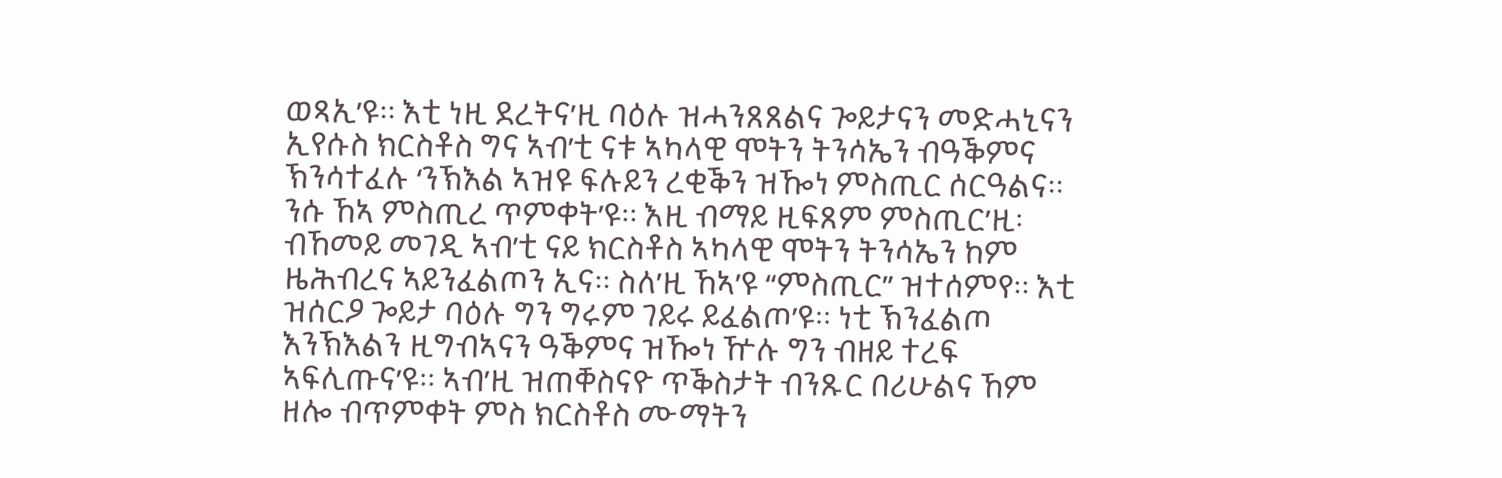ወጻኢ’ዩ። እቲ ነዚ ደረትና’ዚ ባዕሉ ዝሓንጸጸልና ጐይታናን መድሓኒናን ኢየሱስ ክርስቶስ ግና ኣብ’ቲ ናቱ ኣካላዊ ሞትን ትንሳኤን ብዓቕምና ኽንሳተፈሉ ‘ንኽእል ኣዝዩ ፍሉይን ረቂቕን ዝዀነ ምስጢር ሰርዓልና። ንሱ ኸኣ ምስጢረ ጥምቀት’ዩ። እዚ ብማይ ዚፍጸም ምስጢር’ዚ፡ ብኸመይ መገዲ ኣብ’ቲ ናይ ክርስቶስ ኣካላዊ ሞትን ትንሳኤን ከም ዜሕብረና ኣይንፈልጦን ኢና። ስለ’ዚ ኸኣ’ዩ “ምስጢር” ዝተሰምየ። እቲ ዝሰርዖ ጐይታ ባዕሉ ግን ግሩም ገይሩ ይፈልጦ’ዩ። ነቲ ኽንፈልጦ እንኽእልን ዚግብኣናን ዓቕምና ዝዀነ ዅሉ ግን ብዘይ ተረፍ ኣፍሊጡና’ዩ። ኣብ’ዚ ዝጠቐስናዮ ጥቕስታት ብንጹር በሪሁልና ኸም ዘሎ ብጥምቀት ምስ ክርስቶስ ሙማትን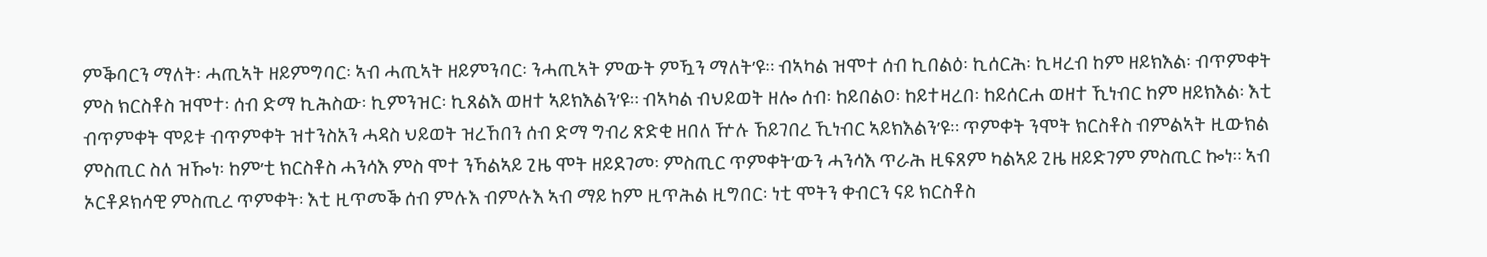ምቕባርን ማለት፡ ሓጢኣት ዘይምግባር፡ ኣብ ሓጢኣት ዘይምንባር፡ ንሓጢኣት ምውት ምዃን ማለት’ዩ። ብኣካል ዝሞተ ሰብ ኪበልዕ፡ ኪሰርሕ፡ ኪዛረብ ከም ዘይክእል፡ ብጥምቀት ምስ ክርስቶስ ዝሞተ፡ ሰብ ድማ ኪሕስው፡ ኪምንዝር፡ ኪጸልእ ወዘተ ኣይክእልን’ዩ። ብኣካል ብህይወት ዘሎ ሰብ፡ ከይበልዐ፡ ከይተዛረበ፡ ከይሰርሐ ወዘተ ኺነብር ከም ዘይክእል፡ እቲ ብጥምቀት ሞይቱ ብጥምቀት ዝተንስአን ሓዳስ ህይወት ዝረኸበን ሰብ ድማ ግብሪ ጽድቂ ዘበለ ዅሉ ኸይገበረ ኺነብር ኣይክእልን’ዩ። ጥምቀት ንሞት ክርስቶስ ብምልኣት ዚውክል ምስጢር ስለ ዝዀነ፡ ከም’ቲ ክርስቶስ ሓንሳእ ምስ ሞተ ንኻልኣይ ጊዜ ሞት ዘይደገመ፡ ምስጢር ጥምቀት’ውን ሓንሳእ ጥራሕ ዚፍጸም ካልኣይ ጊዜ ዘይድገም ምስጢር ኰነ። ኣብ ኦርቶዶክሳዊ ምስጢረ ጥምቀት፡ እቲ ዚጥመቕ ሰብ ምሉእ ብምሉእ ኣብ ማይ ከም ዚጥሕል ዚግበር፡ ነቲ ሞትን ቀብርን ናይ ክርስቶስ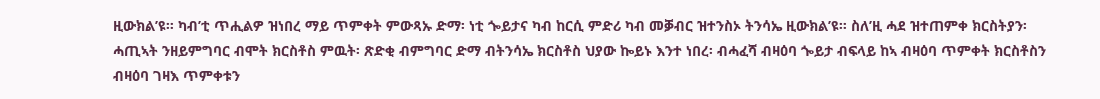ዚውክል’ዩ። ካብ’ቲ ጥሒልዎ ዝነበረ ማይ ጥምቀት ምውጻኡ ድማ፡ ነቲ ጐይታና ካብ ከርሲ ምድሪ ካብ መቓብር ዝተንስኦ ትንሳኤ ዚውክል’ዩ። ስለ’ዚ ሓደ ዝተጠምቀ ክርስትያን፡ ሓጢኣት ንዘይምግባር ብሞት ክርስቶስ ምዉት፡ ጽድቂ ብምግባር ድማ ብትንሳኤ ክርስቶስ ህያው ኰይኑ እንተ ነበረ፡ ብሓፈሻ ብዛዕባ ጐይታ ብፍላይ ከኣ ብዛዕባ ጥምቀት ክርስቶስን ብዛዕባ ገዛእ ጥምቀቱን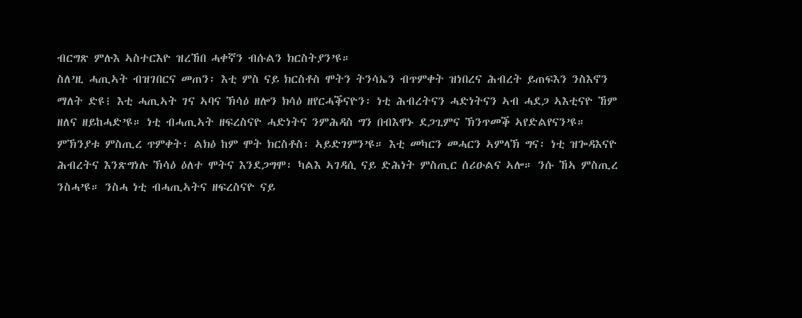ብርግጽ ምሉእ ኣስተርእዮ ዝረኸበ ሓቀኛን ብሱልን ክርስትያን’ዩ።
ስለ’ዚ ሓጢኣት ብዝገበርና መጠን፡ እቲ ምስ ናይ ክርስቶስ ሞትን ትንሳኤን ብጥምቀት ዝነበረና ሕብረት ይጠፍእን ንስእኖን ማለት ድዩ፧ እቲ ሓጢኣት ገና ኣባና ኽሳዕ ዘሎን ክሳዕ ዘየርሓቕናዮን፡ ነቲ ሕብረትናን ሓድነትናን ኣብ ሓደጋ ኣእቲናዮ ኸም ዘለና ዘይከሓድ’ዩ። ነቲ ብሓጢኣት ዘፍረስናዮ ሓድነትና ንምሕዳስ ግን በብእዋኑ ደጋጊምና ኽንጥመቕ ኣየድልየናን’ዩ። ምኽንያቱ ምስጢረ ጥምቀት፡ ልክዕ ከም ሞት ክርስቶስ፡ ኣይድገምን’ዩ። እቲ መካርን መሓርን ኣምላኽ ግና፡ ነቲ ዝጐዳእናዮ ሕብረትና እንጽግነሉ ኽሳዕ ዕለተ ሞትና እንደጋግሞ፡ ካልእ ኣገዳሲ ናይ ድሕነት ምስጢር ሰሪዑልና ኣሎ። ንሱ ኸኣ ምስጢረ ንስሓ’ዩ። ንስሓ ነቲ ብሓጢኣትና ዘፍረስናዮ ናይ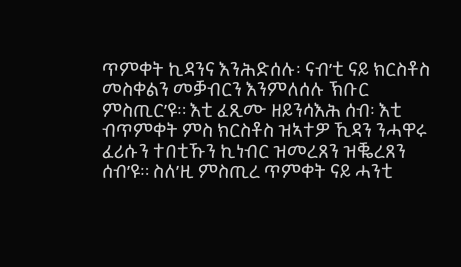ጥምቀት ኪዳንና እንሕድሰሉ፡ ናብ’ቲ ናይ ክርስቶስ መስቀልን መቓብርን እንምለሰሉ ኽቡር ምስጢር’ዩ። እቲ ፈጺሙ ዘይንሳእሕ ሰብ፡ እቲ ብጥምቀት ምስ ክርስቶስ ዝኣተዎ ኺዳን ንሓዋሩ ፈሪሱን ተበቲኹን ኪነብር ዝመረጸን ዝቘረጸን ሰብ’ዩ። ስለ’ዚ ምስጢረ ጥምቀት ናይ ሓንቲ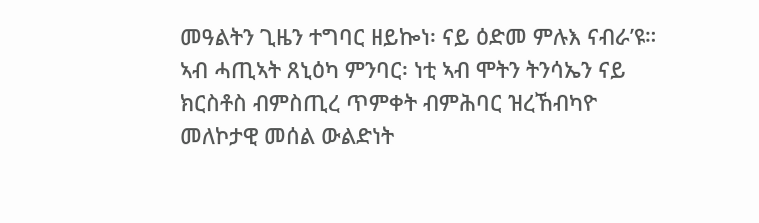መዓልትን ጊዜን ተግባር ዘይኰነ፡ ናይ ዕድመ ምሉእ ናብራ’ዩ። ኣብ ሓጢኣት ጸኒዕካ ምንባር፡ ነቲ ኣብ ሞትን ትንሳኤን ናይ ክርስቶስ ብምስጢረ ጥምቀት ብምሕባር ዝረኸብካዮ መለኮታዊ መሰል ውልድነት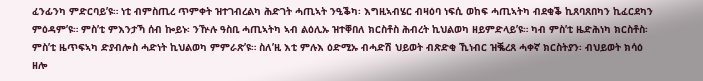ፈንፊንካ ምድርባይ’ዩ። ነቲ ብምስጢረ ጥምቀት ዝተገብረልካ ሕድገት ሓጢኣት ንዒቕካ፡ እግዚኣብሄር ብዛዕባ ነፍሲ ወከፍ ሓጢኣትካ ብደቂቕ ኪጸባጸበካን ኪፈርደካን ምዕዳም’ዩ። ምስ’ቲ ምእንታኻ ሰብ ኰይኑ፡ ንዅሉ ዓስቢ ሓጢኣትካ ኣብ ልዕሊኡ ዝተቐበለ ክርስቶስ ሕብረት ኪህልወካ ዘይምድላይ’ዩ። ካብ ምስ’ቲ ዜድሕነካ ክርስቶስ፡ ምስ’ቲ ዜጥፍኣካ ድያብሎስ ሓድነት ኪህልወካ ምምራጽ’ዩ። ስለ’ዚ እቲ ምሉእ ዕድሚኡ ብሓድሽ ህይወት ብጽድቂ ኺነብር ዝቘረጸ ሓቀኛ ክርስትያን፡ ብህይወት ክሳዕ ዘሎ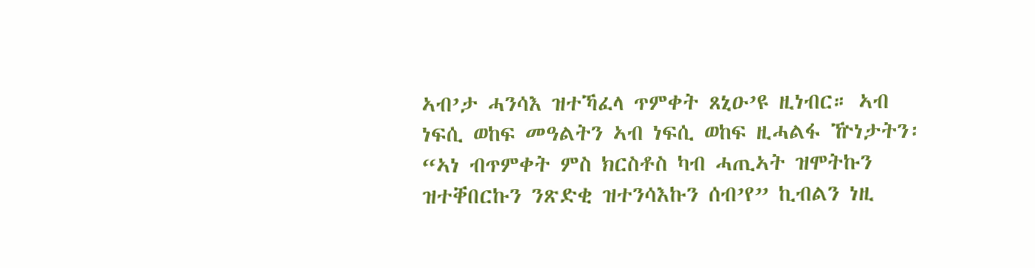ኣብ’ታ ሓንሳእ ዝተኻፈላ ጥምቀት ጸኒዑ’ዩ ዚነብር። ኣብ ነፍሲ ወከፍ መዓልትን ኣብ ነፍሲ ወከፍ ዚሓልፋ ዅነታትን፡ “ኣነ ብጥምቀት ምስ ክርስቶስ ካብ ሓጢኣት ዝሞትኩን ዝተቐበርኩን ንጽድቂ ዝተንሳእኩን ሰብ’የ” ኪብልን ነዚ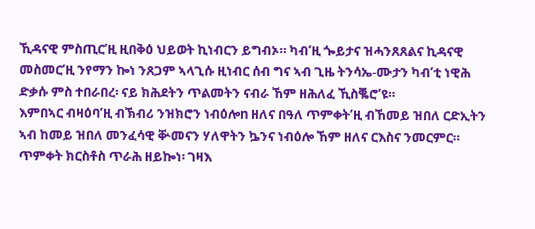ኺዳናዊ ምስጢር’ዚ ዚበቅዕ ህይወት ኪነብርን ይግብኦ። ካብ’ዚ ጐይታና ዝሓንጸጸልና ኪዳናዊ መስመር’ዚ ንየማን ኰነ ንጸጋም ኣላጊሱ ዚነብር ሰብ ግና ኣብ ጊዜ ትንሳኤ-ሙታን ካብ’ቲ ነዊሕ ድቃሱ ምስ ተበራበረ፡ ናይ ክሕደትን ጥልመትን ናብራ ኸም ዘሕለፈ ኺስቘሮ’ዩ።
እምበኣር ብዛዕባ’ዚ ብኽብሪ ንዝክሮን ነብዕሎn ዘለና በዓለ ጥምቀት’ዚ ብኸመይ ዝበለ ርድኢትን ኣብ ከመይ ዝበለ መንፈሳዊ ቝመናን ሃለዋትን ኴንና ነብዕሎ ኸም ዘለና ርእስና ንመርምር። ጥምቀት ክርስቶስ ጥራሕ ዘይኰነ፡ ገዛእ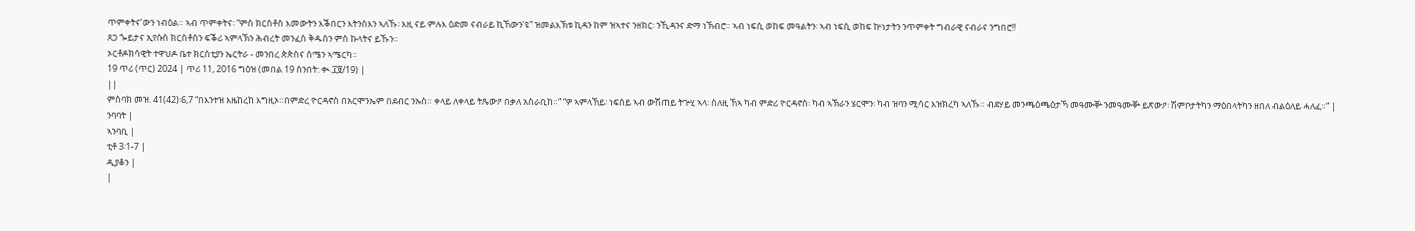ጥምቀትና’ውን ነብዕል። ኣብ ጥምቀትና፡ “ምስ ክርስቶስ እመውትን እቕበርን እትንስእን ኣለኹ፡ እዚ ናይ ምሉእ ዕድመ ናብራይ ኪኸውን’ዩ” ዝመልእኽቱ ኪዳን ከም ዝኣተና ንዘክር፡ ንኺዳንና ድማ ነኽብሮ። ኣብ ነፍሲ ወከፍ መዓልትን፡ ኣብ ነፍሲ ወከፍ ኵነታትን ንጥምቀት ግብራዊ ናብራና ንግበሮ!!
ጸጋ ጐይታና ኢየሱስ ክርስቶስን ፍቕሪ ኣምላኽን ሕብረት መንፈስ ቅዱስን ምስ ኩላትና ይኹን።
ኦርቶዶክሳዊት ተዋህዶ ቤተ ክርስቲያን ኤርትራ - መንበረ ጵጵስና ሰሜን ኣሜርካ።
19 ጥሪ (ጥር) 2024 | ጥሪ 11, 2016 ግዕዝ (መበል 19 ሰንበት: ቊ.፲፱/19) |
||
ምስባክ መዝ. 41(42)፡6,7 “በእንተዝ እዜከረከ እግዚኦ።በምድረ ዮርዳኖስ በአርሞንኤም በደብር ንኡስ። ቀላይ ለቀላይ ትጼውዖ በቃለ አስራቢከ።” “ዎ ኣምላኸይ፡ ነፍሰይ ኣብ ውሽጠይ ትጕሂ ኣላ፡ ስለዚ ኸኣ ካብ ምድሪ ዮርዳኖስ፡ ካብ ኣኽራን ሄርሞን፡ ካብ ዝባን ሚሳር እዝክረካ ኣለኹ። ብደሃይ መንጫዕጫዕታኻ መዓሙቝ ንመዓሙቝ ይጽውዖ፡ ሽምቦታትካን ማዕበላትካን ዘበለ ብልዕለይ ሓለፈ።” |
ንባባት |
ኣንባቢ |
ቲቶ 3፡1-7 |
ዲያቆን |
|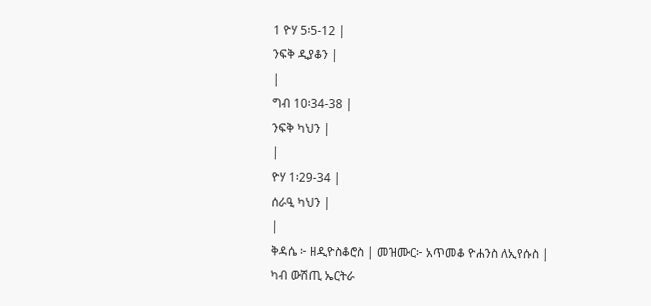1 ዮሃ 5፡5-12 |
ንፍቅ ዲያቆን |
|
ግብ 10፡34-38 |
ንፍቅ ካህን |
|
ዮሃ 1፡29-34 |
ሰራዒ ካህን |
|
ቅዳሴ ፦ ዘዲዮስቆሮስ | መዝሙር፦ አጥመቆ ዮሐንስ ለኢየሱስ |
ካብ ውሽጢ ኤርትራ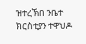ዝተረኽበ ንቤተ ክርስቲያን ተዋህዶ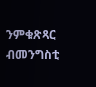ንምቁጽጻር ብመንግስቲ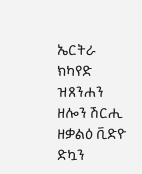ኤርትራ ክካየድ ዝጸንሐን ዘሎን ሽርሒ ዘቃልዕ ቪድዮ
ድኳን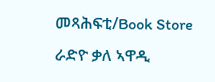መጻሕፍቲ/Book Store
ራድዮ ቃለ ኣዋዲ